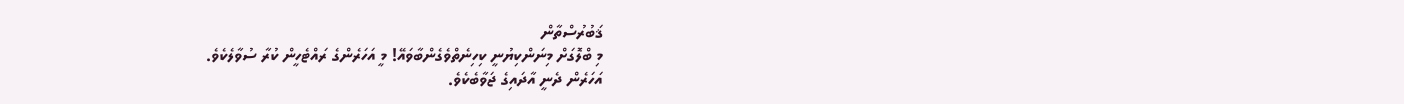ޤަބުރުސްތާން
މި ބްލޮގަށް މިނަންކިޔުނީ ކިހިނެތްވެގެންބާވައޭ! މީ އަހަރެންގެ ރައްޓެހީން ކުރާ ސުވާލެކެވެ.
އަހަރެން ދެނީ އާދައިގެ ޖަވާބެކެވެ.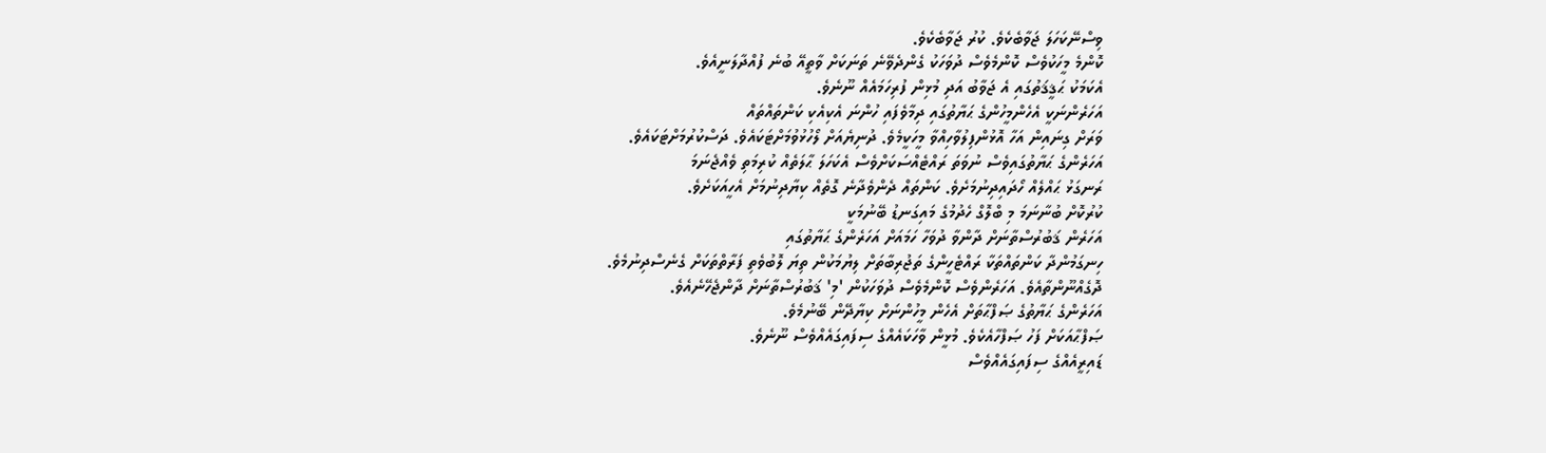ވިސްނޭކަހަލަ ޖަވާބެކެވެ. ކުރު ޖަވާބެކެވެ.
ކޮންމެ މީހަކުވެސް ކޮންމެވެސް ދުވަހަކު ގެންދެވޭނެ ތަނަކަށް ވާތީއޭ ބުނެ ފުއްދާލަނީއެވެ.
އެކަމަކު ޙަޤީޤަތުގައި އެ ޖަވާބު އަދި މުޅިން ފުރިހަމައެއް ނޫނެވެ.
އަހަރެންނަކީ އެހެންމީހުންގެ ޙަޔާތުގައި ދިމާވެފައި ހުންނަ އެކިއެކި ކަންތައްތައް
ވަރަށް ގިނައިން އަހާ އޮޅުންފިލުވާހިއްވާ މީހަކީމެވެ. ދުނިޔެއަށް ލޯހުޅުވުމަށްޓަކައެވެ. ދަސްކުރުމަށްޓަކައެވެ.
އަހަރެންގެ ޙަޔާތުގައިވެސް ނުވަތަ ރައްޓެއްސަކަށްވެސް އެކަހަލަ ޙާލަތެއް ކުރިމަތި ވެއްޖެނަމަ
ރަނގަޅު ޙައްލެއް ހޯދައިދިނުމަށެވެ. ކަންތައް ދެންވެދާނެ ގޮތެއް ކިޔާދިނުމަށް އެހީއަކަށެވެ.
ކުރުކޮށް ބުނާނަމަ މި ބްލޮގް ހެދުމުގެ މައިގަނޑު ބޭނުމަކީ
އަހަރެން ޤަބުރުސްތާނަށް ދާންވާ ދުވަހާ ހަމައަށް އަހަރެންގެ ޙަޔާތުގައި
ހިނގަމުންދާ ކަންތައްތަކާ ރައްޓެހީންގެ ތަޖުރިބާތަށް ލިޔުމަކުން ތިޔަ ލޮބުވެތި ފަރާތްތަކަށް ގެނެސްދިނުމެވެ.
ދޮގެއްނޫންތާއެވެ. އަހަރެންވެސް ކޮންމެވެސް ދުވަހަކުން 'މި' ޤަބުރުސްތާނަށް ދާންޖެހޭނެއެވެ.
އަހަރެންގެ ޙަޔާތުގެ ޞަފްޙާތަށް އެހެން މީހުންނަށް ކިޔާދޭން ބޭނުމެވެ.
ޞަފްޙާއަކަށް ފަހު ޞަފްހާއެކެވެ. މުޅީން ވާހަކައެއްގެ ސިފައިގައެއްވެސް ނޫނެވެ.
ޑައިރީއެއްގެ ސިފައިގައެއްވެސް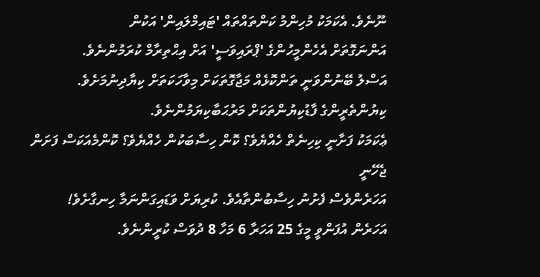ނޫނެވެ. އެކަމަކު މުހިންމު ކަންތައްތައް 'ޓައިމްލައިން' އަކުން
އަންނަގޮތަށް އެހެންމީހުންގެ 'ޕްރައިވަސީ' އަށް އިޙްތިރާމް ކުރަމުންނެވެ.
އަސްލު ބޭނުންވަނީ ތަންކޮޅެއް މަޖާގޮތަކަށް މިވާހަކަތަށް ކިޔާދިނުމަށެވެ.
ކިޔުންތެރީންގެ ފާޑުކިޔުންތަކަށް މަރުޙަބާކިޔަމުންނެވެ.
ޢެކަމަކު ފަށާނީ ކިހިނެތް ހެއްޔެވެ؟ ކޮން ހިސާބަކުން ހެއްޔެވެ؟ ކޮންމެއަކަސް ފަށަން ޖެހޭނީ
އަހަރެންވެސް ފެށުނު ހިސާބުންތާއެވެ. ކުރިޔަށް ވަޑައިގަންނަމާ ހިނގާށެވެ!
އަހަރެން އުފަންވީ މީގެ 25 އަހަރާ 6 މަހާ 8 ދުވަސް ކުރީންނެވެ.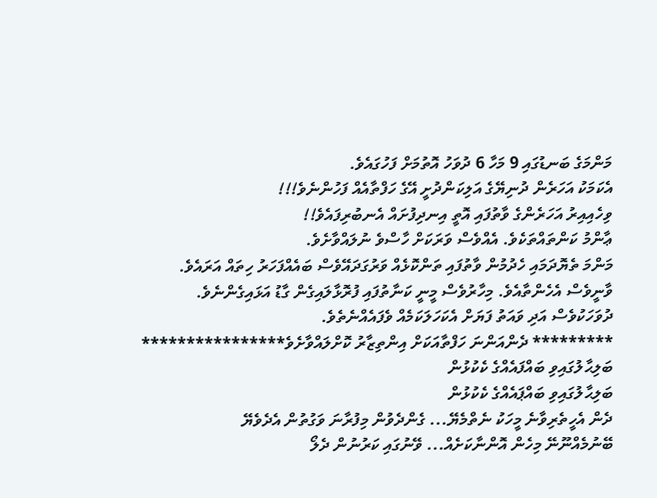މަންމަގެ ބަނޑުގައި 9 މަހާ 6 ދުވަހު އޮތުމަށް ފަހުގައެވެ.
އެކަމަކު އަހަރެން ދުނިޔޭގެ އަލިކަންދުށީ އޭގެ ހަފްތާއެއް ފަހުންނެވެ!!!
ވިހެއިއިރު އަހަރެންގެ ވާތުފައި އޮތީ އިނދިފުށައް އެނބުރިފައެވެ!!
ޢާންމު ކަންތައްތަކެވެ. އެއްވެސް ވަރަކަށް ހާސްވެ ނުލައްވާށެވެ.
މަންމަ ތެޔޮދަމައި ހެދުމުން ވާތުފައި ތަންކޮޅެއް ވަރުގަދައޭވެސް ބައެއްފަހަރު ހިތައް އަރައެވެ.
ވާނީވެސް އެހެންތާއެވެ. މިހާރުވެސް މީނީ ކަނާތުފައި ފުރޮޅާލައިގެން ގާޑު އަޅައިގެންނެވެ.
ދުވަހަކުވެސް އަދި ވައަތު ފަޔަށް އެކަހަލަކަމެއް ވެފައެއްނެތެވެ.
********* ދެންއަންނަ ހަފްތާއަކަށް އިންތިޒާރު ކޮށްލައްވާށެވެ****************
ބަލިޙާލުގައިވި ބައްފައެއްގެ ކެކުޅުން
ބަލިޙާލުގައިވި ބައްޕައެއްގެ ކެކުޅުން
ދެން އެހީތެރިވާނެ މީހަކު ނެތްމެޔޭ... ގެންދެވުން މިފުރާނަ ވަގުތުން އެދެވެޔޭ
ބޭނުމެއްނޫނޭ މިހެން އޮންނާކަށެއް... ވޭނުގައި ކަރުނުން ދެލޯ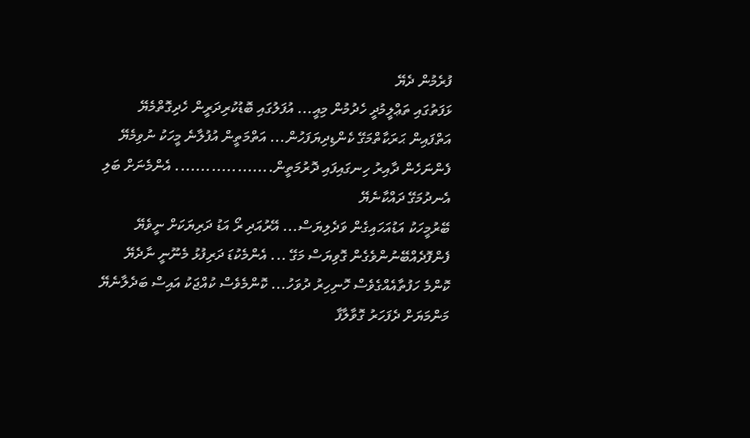ފުރެމުން ދެޔޭ
ޅަފަތުގައި ތަޢްލީމުދީ ހެދުމުން މިއީ... އުފަލުގައި ބޮޑުކުރިދަރީން ހެދިގޮތްމެޔޭ
އަތްފައިން ޙަރަކާތްމަގޭ ކެންޑިދިޔަފަހުން... އަތްމަތީން އުފުލާނެ މީހަކު ނުވިމެޔޭ
ފެންނަހެން ދާއިރު ހިނގައިފައި ދޮރުމަތީން................... އެންމެނަށް ބަލި އެނދުމަގޭ ދައްކާނެޔޭ
ބޭރުމީހަކު އަޑުއަހައިގެން ވަދެލިޔަސް... އޭރުއަދި ރޯ އަޑު ދަރިޔަކަށް ނީވެޔޭ
ފެންފޮދެއްބޭނުންވެގެން ގޮވިޔަސް މަގޭ ... އެންމެކުޑަ ދަރިފުޅު މެނޫނީ ނާދެޔޭ
ކޮންމެ ހަފުތާއެއްގެވެސް ހޮނިހިރު ދުވަހު... ކޮންމެވެސް ކުއްޖަކު އައިސް ބަދެލާނެޔޭ
މަންމަޔަށް ދެފަހަރު ގޮވާލާފާ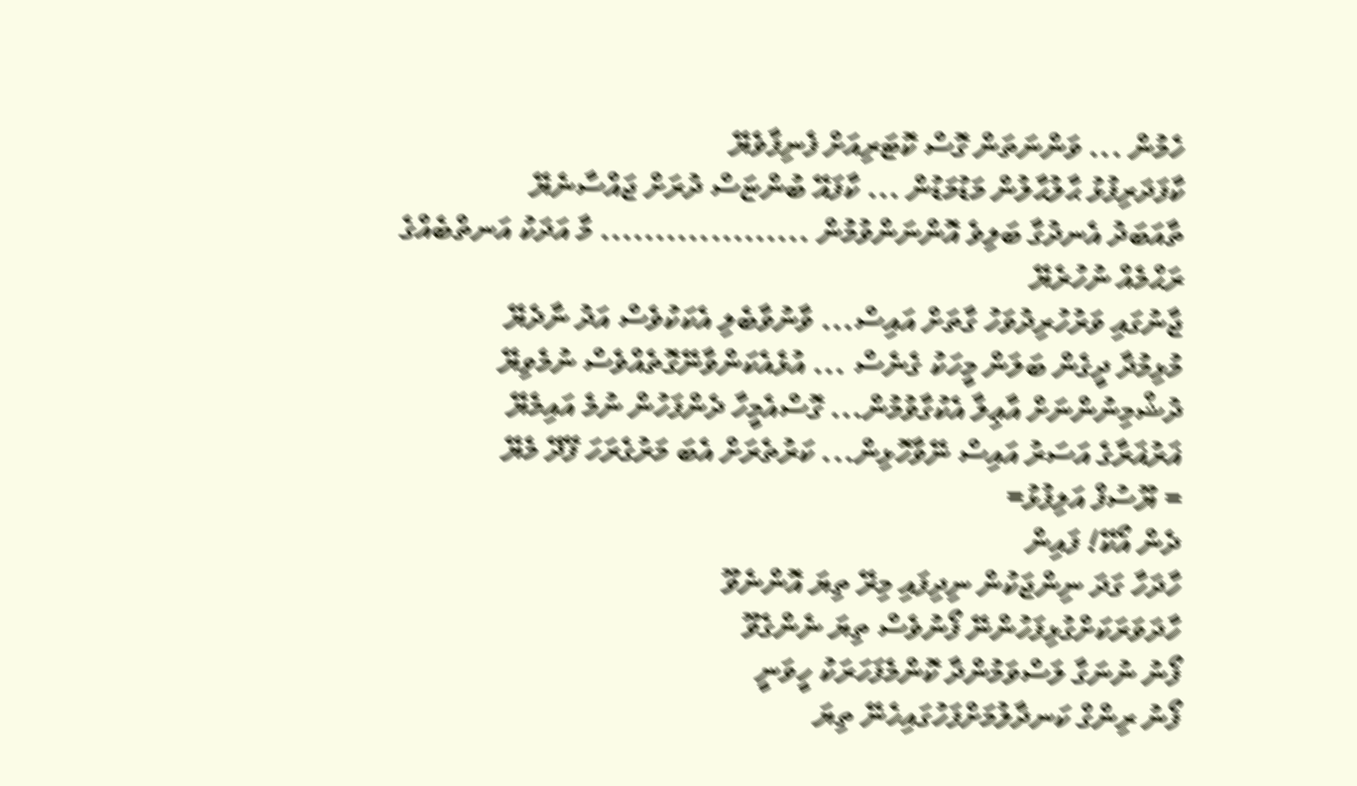ހެމުން ... ވަންނަތަން ގޮސް ކޮޓަރިއަށް ފެނިފާވެޔޭ
ކާފަދަރިފުޅު ޙާލުޙާލުން މަޑުމަޑުން ... ކާފައޭ ބުންޏަސް ދުރަށް ޖައްސާނެޔޭ
ތާއަބަދު އެނދުގާ ބަލިވެ އޮންނަންވުމުން ................... މާ އަދަކު އަނތްބެއްގެ ރަޙްމެއް ނުހުރެޔޭ
ޖާނުގައި ވަރުހުރިދުވަހު ގާތަށް އައިސް... ވާނުވާބެލި އެކަކުވެސް އަދު ނާދެޔޭ
މުޅިމުދާ ދީގެން ބަލަން މީހަކު ގެނެސް ... އުޅެއެކަންވާނޭގޮތެއްވެސް ނުމެވިޔޭ
ދުޝްމިނުންނަށް އާޢިލާ އެކުގާވުމުން... ގޮސްއެމީހާ ދެންފަހުން ނުމެ އައިމެޔޭ
ޣަރުޣަރާގެ އަސަރު އައިސް ނޭވާހޮޅިން... ކަރުތެރަށް އެބަ މަރުގެރަހަ ފޭދޭ މެޔޭ
= ޔޫސުފް އަލިފުޅު=
ދެން އޯކޭ! ފައިން
ހާދަހާ ގަދަ ނިންޖަކުން ނިދިފައި މިރޭ ތިޔަ އޮންނެވޫ
ހާދަވަރަކަށްގުޅިފަހުންނޭ ފޯނުވެސް ތިޔަ ނެންގެވޫ
ފޯނު ނުނަގާ ލަސްވަމުންދާ ކޮންމެފަހަރަކު ހީވަނީ
ފޯނު ރިންގް ކަނދާލުމަށްފަހުގައިހެނޭ ތިޔަ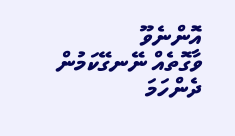އޮންނެވޫ
ވާގޮތެއް ނޭނގޭކަމުން ދެންހަމަ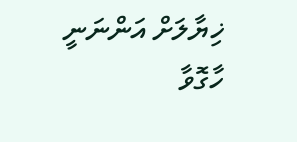ޚިޔާލަށް އަންނަނީ
ހާގޮވާ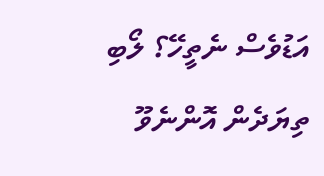އަޑުވެސް ނެތީހޭ؟ ލޯބި ތިޔަދެން އޮންނެވޫ